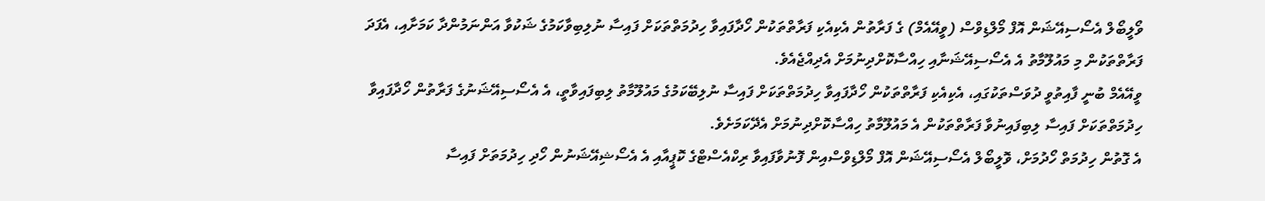ވޯލީބޯލް އެސޯސިއޭޝަން އޮފް މޯލްޑިވްސް (ވީއޭއެމް) ގެ ފަރާތުން އެކިއެކި ފަރާތްތަކުން ހޯދާފައިވާ ހިދުމަތްތަކަށް ފައިސާ ނުލިބިވާކަމުގެ ޝަކުވާ އަންނަމުންދާ ކަމަށާއި، އެފަދަ ފަރާތްތަކުން މި މައުލޫމާތު އެ އެސޯސިއޭޝަނާއި ހިއްސާކޮށްދިނުމަށް އެދިއްޖެއެވެ.
ވީއޭއެމް ބުނީ ފާއިތުވީ ދުވަސްތަކުގައި، އެކިއެކި ފަރާތްތަކުން ހޯދާފައިވާ ހިދުމަތްތަކަށް ފައިސާ ނުލިބޭކަމުގެ މައުލޫމާތު ލިބިފައިވާތީ، އެ އެސޯސިއޭޝަނުގެ ފަރާތުން ހޯދާފައިވާ ހިދުމަތްތަކަށް ފައިސާ ލިބިފައިނުވާ ފަރާތްތަކުން އެ މައުލޫމާތު ހިއްސާކޮށްދިނުމަށް އެދޭކަމަށެވެ.
އެ ގޮތުން ހިދުމަތް ހޯދުމަށް، ވޮލީބޯލް އެސޯސިއޭޝަން އޮފް މޯލްޑިވްސްއިން ފޮނުވާފައިވާ ރިކްއެސްޓްގެ ކޮޕީއާއި އެ އެސޯޝިއޭޝަނުން ހޯދި ހިދުމަތަށް ފައިސާ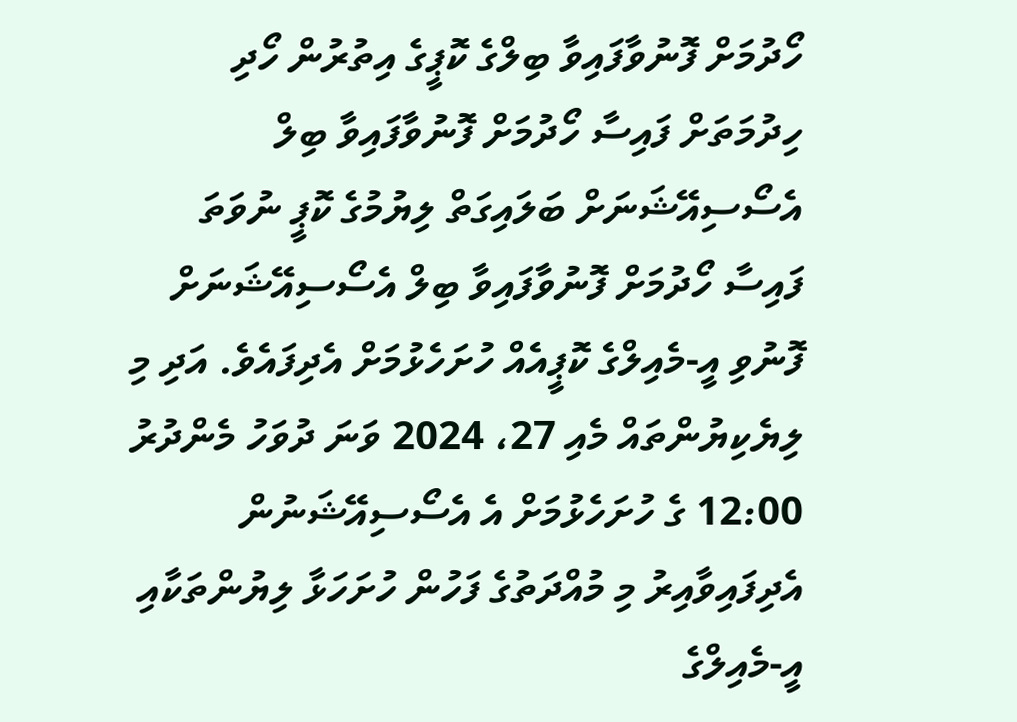ހޯދުމަށް ފޮނުވާފައިވާ ބިލްގެ ކޮޕީގެ އިތުރުން ހޯދި ހިދުމަތަށް ފައިސާ ހޯދުމަށް ފޮނުވާފައިވާ ބިލް އެސޯސިއޭޝަނަށް ބަލައިގަތް ލިޔުމުގެ ކޮޕީ ނުވަތަ ފައިސާ ހޯދުމަށް ފޮނުވާފައިވާ ބިލް އެސޯސިއޭޝަނަށް ފޮނުވި އީ-މެއިލްގެ ކޮޕީއެއް ހުށަހެޅުމަށް އެދިފައެވެ. އަދި މި ލިޔެކިޔުންތައް މެއި 27، 2024 ވަނަ ދުވަހު މެންދުރު 12:00 ގެ ހުށަހެޅުމަށް އެ އެސޯސިއޭޝަނުން އެދިފައިވާއިރު މި މުއްދަތުގެ ފަހުން ހުށަހަޅާ ލިޔުންތަކާއި އީ-މެއިލްގެ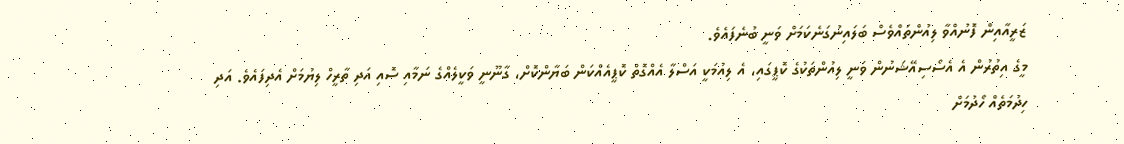ޒަރީއާއިން ފޮނުއްވާ ލިއުންތައްވެސް ބަލައިނުގަނެކަމަށް ވަނީ ބުނެފައެވެ.
މީގެ އިތުރުން އެ އެސޯސިއޭޝަނުން ވަނީ ލިއުންތަކުގެ ކޮޕީގައި، އެ ލިއުމަކީ އަސްލާ އެއްގޮތް ކޮޕީއެއްކަން ބަޔާންކޮށް، ގާނޫނީ ވަކީލެއްގެ ނަމާއި ސޮއި އަދި ތާރީހް ލިޔުމަށް އެދިފައެވެ. އަދި ހިދުމަތެއް ހޯދުމަށް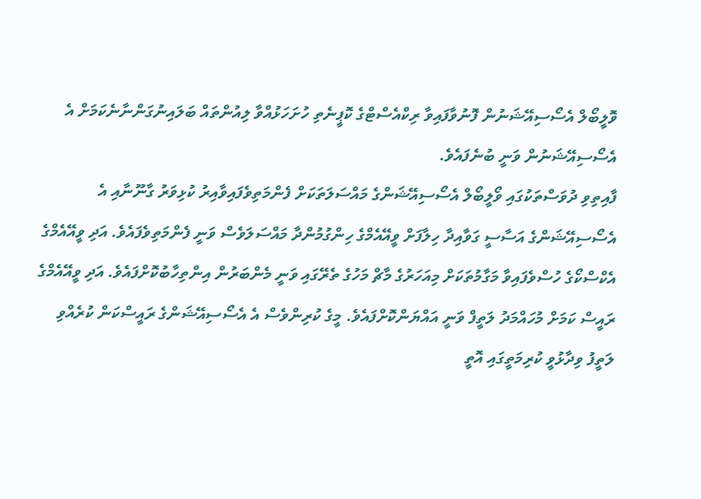ވޮލީބޯލް އެސޯސިއޭޝަނުން ފޮނުވާފައިވާ ރިކްއެސްޓްގެ ކޮޕީނެތި ހުށަހަޅުއްވާ ލިއުންތައް ބަލައިނުގަންނާނެކަމަށް އެ އެސޯސިއޭޝަނުން ވަނީ ބުނެފައެވެ.
ފާއިތިވި ދުވަސްތަކުގައި ވޯލީބޯލް އެސޯސިއޭޝަންގެ މައްސަލަތަކަށް ފެންމަތިވެފައިވާއިރު ކުޅިވަރު ގާނޫނާއި އެ އެސޯސިއޭޝަންގެ އަސާސީ ގަވާއިދާ ހިލާފަށް ވީއޭއެމްގެ ހިންގުމުންދާ މައްސަލަވެސް ވަނީ ފެންމަތިވެފައެވެ. އަދި ވީއޭއެމްގެ އެކްސްކޯގެ ހުސްވެފައިވާ މަގާމުތަކަށް މިއަހަރުގެ މާޗް މަހުގެ ތެރޭގައި ވަނީ މެންބަރުން އިންތިހާބުކޮށްފައެވެ. އަދި ވީއޭއެމްގެ ރައީސް ކަމަށް މުހައްމަދު ލަތީފް ވަނީ އައްޔަންކޮށްފައެވެ. މީގެ ކުރިންވެސް އެ އެސޯސިއޭޝަންގެ ރައީސްކަން ކުރެއްވި ލަތީފު ވިދާޅުވީ ކުރިމަތީގައި އޮތީ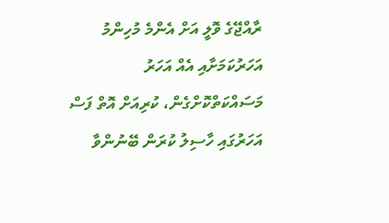ރާއްޖޭގެ ވޮލީ އަށް އެންމެ މުހިންމު އަހަރުކަމަށާއި އެއް އަހަރު މަސައްކަތްކޮށްގެން، ކުރިއަށް އޮތް ފަސް އަހަރުގައި ހާސިލު ކުރަން ބޭނުންވާ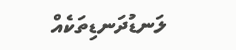ލަނޑުދަނޑިތަކެއް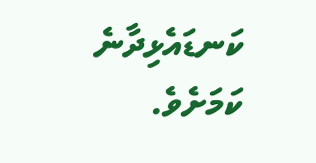ކަނޑައެޅިދާނެ ކަމަށެވެ.